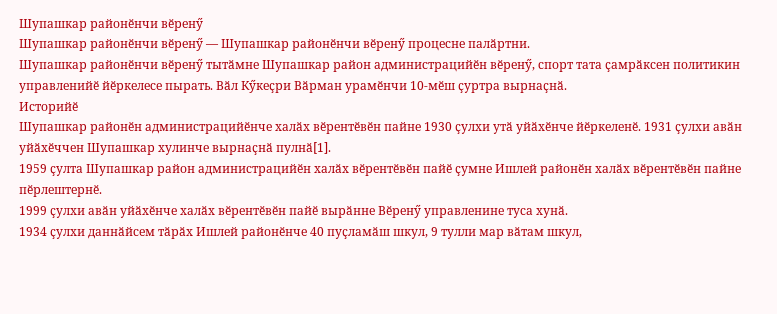Шупашкар районӗнчи вӗренӳ
Шупашкар районӗнчи вӗренӳ — Шупашкар районӗнчи вӗренӳ процесне палӑртни.
Шупашкар районӗнчи вӗренӳ тытӑмне Шупашкар район администрацийӗн вӗренӳ, спорт тата ҫамрӑксен политикин управленийӗ йӗркелесе пырать. Вӑл Кӳкеҫри Вӑрман урамӗнчи 10-мӗш ҫуртра вырнаҫнӑ.
Историйӗ
Шупашкар районӗн администрацийӗнче халӑх вӗрентӗвӗн пайне 1930 ҫулхи утӑ уйӑхӗнче йӗркеленӗ. 1931 ҫулхи авӑн уйӑхӗччен Шупашкар хулинче вырнаҫнӑ пулнӑ[1].
1959 ҫулта Шупашкар район администрацийӗн халӑх вӗрентӗвӗн пайӗ ҫумне Ишлей районӗн халӑх вӗрентӗвӗн пайне пӗрлештернӗ.
1999 ҫулхи авӑн уйӑхӗнче халӑх вӗрентӗвӗн пайӗ вырӑнне Вӗренӳ управленине туса хунӑ.
1934 ҫулхи даннӑйсем тӑрӑх Ишлей районӗнче 40 пуҫламӑш шкул, 9 тулли мар вӑтам шкул,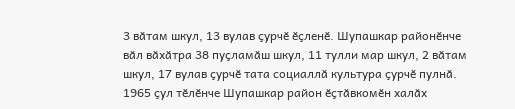3 вӑтам шкул, 13 вулав ҫурчӗ ӗҫленӗ. Шупашкар районӗнче вӑл вӑхӑтра 38 пуҫламӑш шкул, 11 тулли мар шкул, 2 вӑтам шкул, 17 вулав ҫурчӗ тата социаллӑ культура ҫурчӗ пулнӑ.
1965 ҫул тӗлӗнче Шупашкар район ӗҫтӑвкомӗн халӑх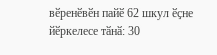вӗренӗвӗн пайӗ 62 шкул ӗҫне йӗркелесе тӑнӑ: 30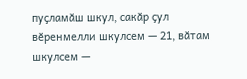пуҫламӑш шкул, сакӑр ҫул вӗренмелли шкулсем — 21, вӑтам шкулсем —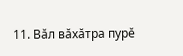11. Вӑл вӑхӑтра пурӗ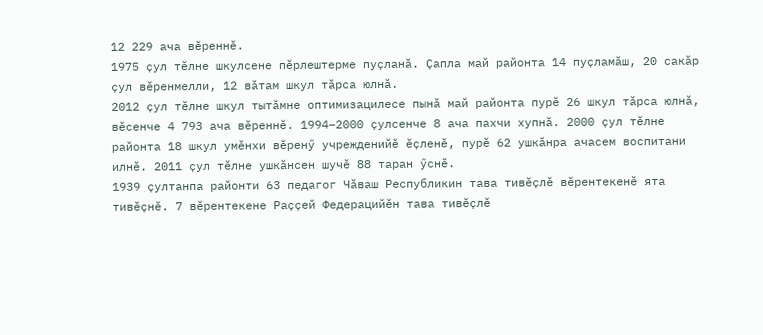12 229 ача вӗреннӗ.
1975 ҫул тӗлне шкулсене пӗрлештерме пуҫланӑ. Ҫапла май районта 14 пуҫламӑш, 20 сакӑр ҫул вӗренмелли, 12 вӑтам шкул тӑрса юлнӑ.
2012 ҫул тӗлне шкул тытӑмне оптимизацилесе пынӑ май районта пурӗ 26 шкул тӑрса юлнӑ, вӗсенче 4 793 ача вӗреннӗ. 1994–2000 ҫулсенче 8 ача пахчи хупнӑ. 2000 ҫул тӗлне районта 18 шкул умӗнхи вӗренӳ учрежденийӗ ӗҫленӗ, пурӗ 62 ушкӑнра ачасем воспитани илнӗ. 2011 ҫул тӗлне ушкӑнсен шучӗ 88 таран ӳснӗ.
1939 ҫултанпа районти 63 педагог Чӑваш Республикин тава тивӗҫлӗ вӗрентекенӗ ята тивӗҫнӗ. 7 вӗрентекене Раҫҫей Федерацийӗн тава тивӗҫлӗ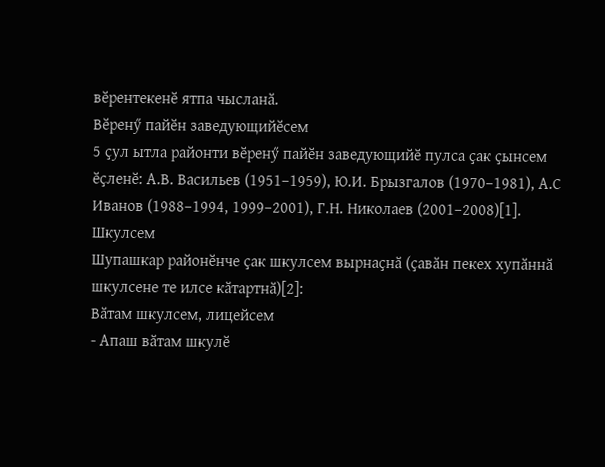вӗрентекенӗ ятпа чысланӑ.
Вӗренӳ пайӗн заведующийӗсем
5 ҫул ытла районти вӗренӳ пайӗн заведующийӗ пулса ҫак ҫынсем ӗҫленӗ: А.В. Васильев (1951–1959), Ю.И. Брызгалов (1970–1981), А.С Иванов (1988–1994, 1999–2001), Г.Н. Николаев (2001–2008)[1].
Шкулсем
Шупашкар районӗнче ҫак шкулсем вырнаҫнӑ (ҫавӑн пекех хупӑннӑ шкулсене те илсе кӑтартнӑ)[2]:
Вӑтам шкулсем, лицейсем
- Апаш вӑтам шкулӗ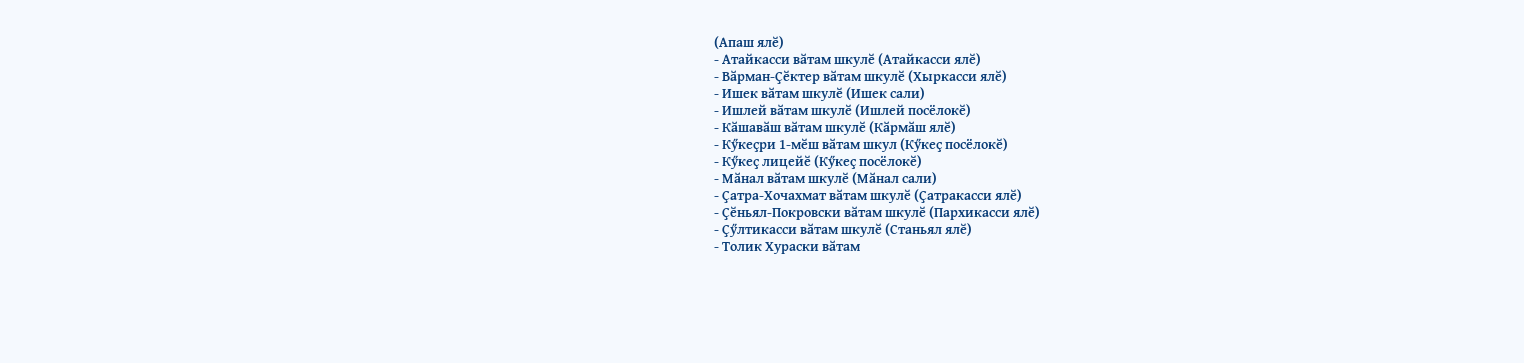(Апаш ялӗ)
- Атайкасси вӑтам шкулӗ (Атайкасси ялӗ)
- Вӑрман-Ҫӗктер вӑтам шкулӗ (Хыркасси ялӗ)
- Ишек вӑтам шкулӗ (Ишек сали)
- Ишлей вӑтам шкулӗ (Ишлей посёлокӗ)
- Кӑшавӑш вӑтам шкулӗ (Кӑрмӑш ялӗ)
- Кӳкеҫри 1-мӗш вӑтам шкул (Кӳкеҫ посёлокӗ)
- Кӳкеҫ лицейӗ (Кӳкеҫ посёлокӗ)
- Мӑнал вӑтам шкулӗ (Мӑнал сали)
- Ҫатра-Хочахмат вӑтам шкулӗ (Ҫатракасси ялӗ)
- Ҫӗньял-Покровски вӑтам шкулӗ (Пархикасси ялӗ)
- Ҫӳлтикасси вӑтам шкулӗ (Станьял ялӗ)
- Толик Хураски вӑтам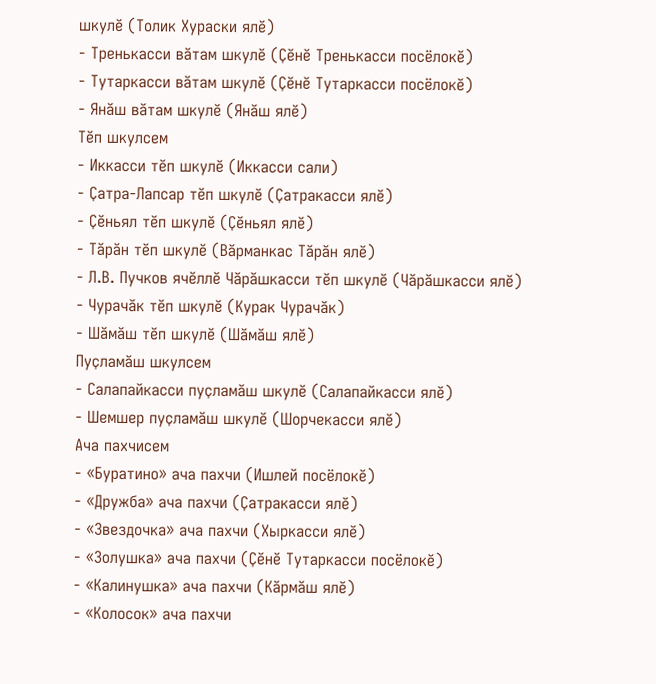шкулӗ (Толик Хураски ялӗ)
- Тренькасси вӑтам шкулӗ (Ҫӗнӗ Тренькасси посёлокӗ)
- Тутаркасси вӑтам шкулӗ (Ҫӗнӗ Тутаркасси посёлокӗ)
- Янӑш вӑтам шкулӗ (Янӑш ялӗ)
Тӗп шкулсем
- Иккасси тӗп шкулӗ (Иккасси сали)
- Ҫатра-Лапсар тӗп шкулӗ (Ҫатракасси ялӗ)
- Ҫӗньял тӗп шкулӗ (Ҫӗньял ялӗ)
- Тӑрӑн тӗп шкулӗ (Вӑрманкас Тӑрӑн ялӗ)
- Л.В. Пучков ячӗллӗ Чӑрӑшкасси тӗп шкулӗ (Чӑрӑшкасси ялӗ)
- Чурачӑк тӗп шкулӗ (Курак Чурачӑк)
- Шӑмӑш тӗп шкулӗ (Шӑмӑш ялӗ)
Пуҫламӑш шкулсем
- Салапайкасси пуҫламӑш шкулӗ (Салапайкасси ялӗ)
- Шемшер пуҫламӑш шкулӗ (Шорчекасси ялӗ)
Ача пахчисем
- «Буратино» ача пахчи (Ишлей посёлокӗ)
- «Дружба» ача пахчи (Ҫатракасси ялӗ)
- «Звездочка» ача пахчи (Хыркасси ялӗ)
- «Золушка» ача пахчи (Ҫӗнӗ Тутаркасси посёлокӗ)
- «Калинушка» ача пахчи (Кӑрмӑш ялӗ)
- «Колосок» ача пахчи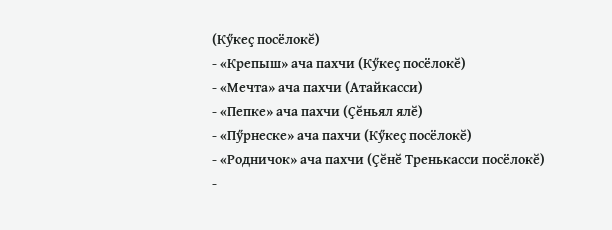(Кӳкеҫ посёлокӗ)
- «Крепыш» ача пахчи (Кӳкеҫ посёлокӗ)
- «Мечта» ача пахчи (Атайкасси)
- «Пепке» ача пахчи (Ҫӗньял ялӗ)
- «Пӳрнеске» ача пахчи (Кӳкеҫ посёлокӗ)
- «Родничок» ача пахчи (Ҫӗнӗ Тренькасси посёлокӗ)
-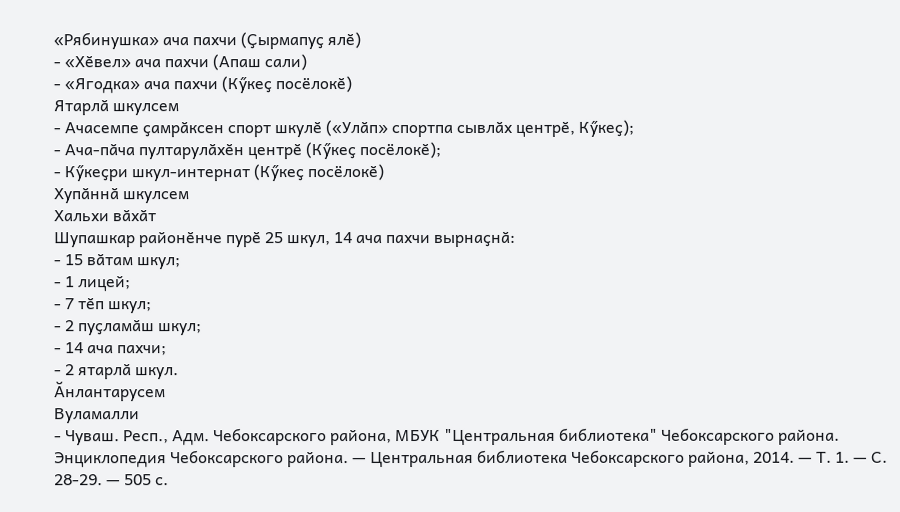«Рябинушка» ача пахчи (Ҫырмапуҫ ялӗ)
- «Хӗвел» ача пахчи (Апаш сали)
- «Ягодка» ача пахчи (Кӳкеҫ посёлокӗ)
Ятарлӑ шкулсем
- Ачасемпе ҫамрӑксен спорт шкулӗ («Улӑп» спортпа сывлӑх центрӗ, Кӳкеҫ);
- Ача-пӑча пултарулӑхӗн центрӗ (Кӳкеҫ посёлокӗ);
- Кӳкеҫри шкул-интернат (Кӳкеҫ посёлокӗ)
Хупӑннӑ шкулсем
Хальхи вӑхӑт
Шупашкар районӗнче пурӗ 25 шкул, 14 ача пахчи вырнаҫнӑ:
- 15 вӑтам шкул;
- 1 лицей;
- 7 тӗп шкул;
- 2 пуҫламӑш шкул;
- 14 ача пахчи;
- 2 ятарлӑ шкул.
Ӑнлантарусем
Вуламалли
- Чуваш. Респ., Адм. Чебоксарского района, МБУК "Центральная библиотека" Чебоксарского района. Энциклопедия Чебоксарского района. — Центральная библиотека Чебоксарского района, 2014. — Т. 1. — С. 28-29. — 505 с.